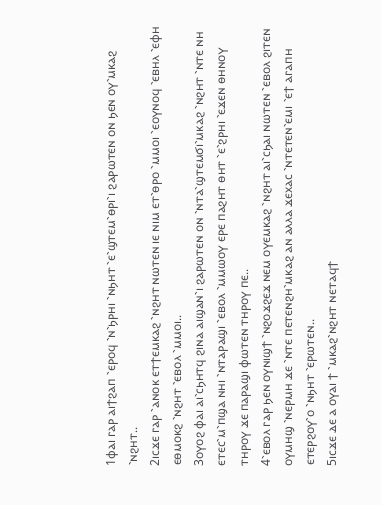1ⲫⲁⲓ ⲅⲁⲣ ⲁⲓϯϩⲁⲡ ⳿ⲉⲣⲟϥ ⳿ⲛ⳿ϧⲣⲏⲓ ⳿ⲛϧⲏⲧ ⳿ⲉ⳿ϣⲧⲉⲙ⳿ⲑⲣⲓ⳿ⲓ ϩⲁⲣⲱⲧⲉⲛ ⲟⲛ ϧⲉⲛ ⲟⲩ⳿ⲙⲕⲁϩ ⳿ⲛϩⲏⲧ..
2ⲓⲥϫⲉ ⲅⲁⲣ ⳿ⲁⲛⲟⲕ ⲉⲧϯⲉⲙⲕⲁϩ ⳿ⲛϩⲏⲧ ⲛⲱⲧⲉⲛ ⲓⲉ ⲛⲓⲙ ⲉⲧ⳿ⲑⲣⲟ ⳿ⲙⲙⲟⲓ ⳿ⲉⲟⲩⲛⲟϥ ⳿ⲉⲃⲏⲗ ⳿ⲉⲫⲏ ⲉⲑⲙⲟⲕϩ ⳿ⲛϩⲏⲧ ⳿ⲉⲃⲟⲗ ⳿ⲙⲙⲟⲓ..
3ⲟⲩⲟϩ ⲫⲁⲓ ⲁⲓ⳿ⲥϧⲏⲧϥ ϩⲓⲛⲁ ⲁⲓϣⲁⲛ⳿ⲓ ϩⲁⲣⲱⲧⲉⲛ ⲟⲛ ⳿ⲛⲧⲁ⳿ϣⲧⲉⲙϭⲓ⳿ⲙⲕⲁϩ ⳿ⲛϩⲏⲧ ⳿ⲛⲧⲉ ⲛⲏ ⲉⲧⲉⲥ⳿ⲙ⳿ⲡϣⲁ ⲛⲏⲓ ⳿ⲛⲧⲁⲣⲁϣⲓ ⳿ⲉⲃⲟⲗ ⳿ⲙⲙⲱⲟⲩ ⲉⲣⲉ ⲡⲁϩⲏⲧ ⲑⲏⲧ ⳿ⲉ⳿ϩⲣⲏⲓ ⳿ⲉϫⲉⲛ ⲑⲏⲛⲟⲩ ⲧⲏⲣⲟⲩ ϫⲉ ⲡⲁⲣⲁϣⲓ ⲫⲱⲧⲉⲛ ⲧⲏⲣⲟⲩ ⲡⲉ..
4⳿ⲉⲃⲟⲗ ⲅⲁⲣ ϧⲉⲛ ⲟⲩⲛⲓϣϯ ⳿ⲛϩⲟϫϩⲉϫ ⲛⲉⲙ ⲟⲩⲉⲙⲕⲁϩ ⳿ⲛϩⲏⲧ ⲁⲓ⳿ⲥϧⲁⲓ ⲛⲱⲧⲉⲛ ⳿ⲉⲃⲟⲗ ϩⲓⲧⲉⲛ ⲟⲩⲙⲏϣ ⳿ⲛⲉⲣⲙⲏ ϫⲉ ⳿ⲛⲧⲉ ⲡⲉⲧⲉⲛϩⲏ⳿ⲙⲕⲁϩ ⲁⲛ ⲁⲗⲗⲁ ϫⲉⲭⲁⲥ ⳿ⲛⲧⲉⲧⲉⲛ⳿ⲉⲙⲓ ⳿ⲉϯ ⲁⲅⲁⲡⲏ ⲉⲧⲉⲣϩⲟⲩ⳿ⲟ ⳿ⲛϧⲏⲧ ⳿ⲉⲣⲱⲧⲉⲛ..
5ⲓⲥϫⲉ ⲇⲉ ⲁ ⲟⲩⲁⲓ ϯ ⳿ⲙⲕⲁϩ⳿ⲛϩⲏⲧ ⲛⲉⲧⲁϥϯ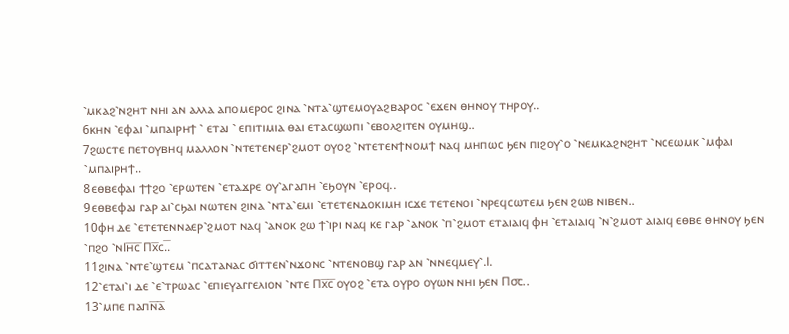⳿ⲙⲕⲁϩ⳿ⲛϩⲏⲧ ⲛⲏⲓ ⲁⲛ ⲁⲗⲗⲁ ⲁⲡⲟⲙⲉⲣⲟⲥ ϩⲓⲛⲁ ⳿ⲛⲧⲁ⳿ϣⲧⲉⲙⲟⲩⲁϩⲃⲁⲣⲟⲥ ⳿ⲉϫⲉⲛ ⲑⲏⲛⲟⲩ ⲧⲏⲣⲟⲩ..
6ⲕⲏⲛ ⳿ⲉⲫⲁⲓ ⳿ⲙⲡⲁⲓⲣⲏϯ ⳿ ⲉⲧⲁⲓ ⳿ ⲉⲡⲓⲧⲓⲙⲓⲁ ⲑⲁⲓ ⲉⲧⲁⲥϣⲱⲡⲓ ⳿ⲉⲃⲟⲗϩⲓⲧⲉⲛ ⲟⲩⲙⲏϣ..
7ϩⲱⲥⲧⲉ ⲡⲉⲧⲟⲩⲃⲏϥ ⲙⲁⲗⲗⲟⲛ ⳿ⲛⲧⲉⲧⲉⲛⲉⲣ⳿ϩⲙⲟⲧ ⲟⲩⲟϩ ⳿ⲛⲧⲉⲧⲉⲛϯⲛⲟⲙϯ ⲛⲁϥ ⲙⲏⲡⲱⲥ ϧⲉⲛ ⲡⲓϩⲟⲩ⳿ⲟ ⳿ⲛⲉⲙⲕⲁϩⲛϩⲏⲧ ⳿ⲛⲥⲉⲱⲙⲕ ⳿ⲙⲫⲁⲓ ⳿ⲙⲡⲁⲓⲣⲏϯ..
8ⲉⲑⲃⲉⲫⲁⲓ ϯϯϩⲟ ⳿ⲉⲣⲱⲧⲉⲛ ⳿ⲉⲧⲁϫⲣⲉ ⲟⲩ⳿ⲁⲅⲁⲡⲏ ⳿ⲉϧⲟⲩⲛ ⳿ⲉⲣⲟϥ..
9ⲉⲑⲃⲉⲫⲁⲓ ⲅⲁⲣ ⲁⲓ⳿ⲥϧⲁⲓ ⲛⲱⲧⲉⲛ ϩⲓⲛⲁ ⳿ⲛⲧⲁ⳿ⲉⲙⲓ ⳿ⲉⲧⲉⲧⲉⲛⲇⲟⲕⲓⲙⲏ ⲓⲥϫⲉ ⲧⲉⲧⲉⲛⲟⲓ ⳿ⲛⲣⲉϥⲥⲱⲧⲉⲙ ϧⲉⲛ ϩⲱⲃ ⲛⲓⲃⲉⲛ..
10ⲫⲏ ⲇⲉ ⳿ⲉⲧⲉⲧⲉⲛⲛⲁⲉⲣ⳿ϩⲙⲟⲧ ⲛⲁϥ ⳿ⲁⲛⲟⲕ ϩⲱ ϯ⳿ⲓⲣⲓ ⲛⲁϥ ⲕⲉ ⲅⲁⲣ ⳿ⲁⲛⲟⲕ ⳿ⲡ⳿ϩⲙⲟⲧ ⲉⲧⲁⲓⲁⲓϥ ⲫⲏ ⳿ⲉⲧⲁⲓⲁⲓϥ ⳿ⲛ⳿ϩⲙⲟⲧ ⲁⲓⲁⲓϥ ⲉⲑⲃⲉ ⲑⲏⲛⲟⲩ ϧⲉⲛ ⳿ⲡϩⲟ ⳿ⲛⲒⲏ̅ⲥ̅ Ⲡⲭ̅ⲥ.̅.
11ϩⲓⲛⲁ ⳿ⲛⲧⲉ⳿ϣⲧⲉⲙ ⳿ⲡⲥⲁⲧⲁⲛⲁⲥ ϭⲓⲧⲧⲉⲛ⳿ⲛϫⲟⲛⲥ ⳿ⲛⲧⲉⲛⲟⲃϣ ⲅⲁⲣ ⲁⲛ ⳿ⲛⲛⲉϥⲙⲉⲩ⳿.Ⲓ.
12⳿ⲉⲧⲁⲓ⳿ⲓ ⲇⲉ ⳿ⲉ⳿ⲧⲣⲱⲁⲥ ⳿ⲉⲡⲓⲉⲩⲁⲅⲅⲉⲗⲓⲟⲛ ⳿ⲛⲧⲉ Ⲡⲭ̅ⲥ̅ ⲟⲩⲟϩ ⳿ⲉⲧⲁ ⲟⲩⲣⲟ ⲟⲩⲱⲛ ⲛⲏⲓ ϧⲉⲛ Ⲡ⳪..
13⳿ⲙⲡⲉ ⲡⲁⲡⲛ̅ⲁ̅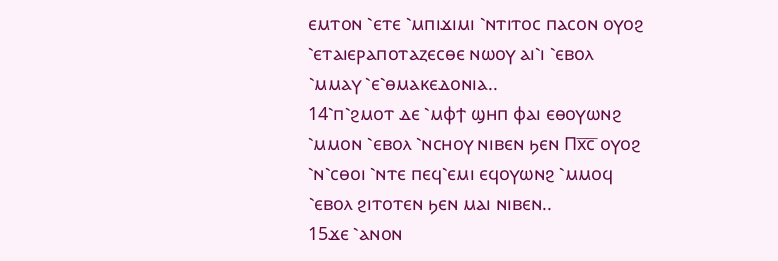ⲉⲙⲧⲟⲛ ⳿ⲉⲧⲉ ⳿ⲙⲡⲓϫⲓⲙⲓ ⳿ⲛⲧⲓⲧⲟⲥ ⲡⲁⲥⲟⲛ ⲟⲩⲟϩ ⳿ⲉⲧⲁⲓⲉⲣⲁⲡⲟⲧⲁⲍⲉⲥⲑⲉ ⲛⲱⲟⲩ ⲁⲓ⳿ⲓ ⳿ⲉⲃⲟⲗ ⳿ⲙⲙⲁⲩ ⳿ⲉ⳿ⲑⲙⲁⲕⲉⲇⲟⲛⲓⲁ..
14⳿ⲡ⳿ϩⲙⲟⲧ ⲇⲉ ⳿ⲙⲫϯ ϣⲏⲡ ⲫⲁⲓ ⲉⲑⲟⲩⲱⲛϩ ⳿ⲙⲙⲟⲛ ⳿ⲉⲃⲟⲗ ⳿ⲛⲥⲏⲟⲩ ⲛⲓⲃⲉⲛ ϧⲉⲛ Ⲡⲭ̅ⲥ̅ ⲟⲩⲟϩ ⳿ⲛ⳿ⲥⲑⲟⲓ ⳿ⲛⲧⲉ ⲡⲉϥ⳿ⲉⲙⲓ ⲉϥⲟⲩⲱⲛϩ ⳿ⲙⲙⲟϥ ⳿ⲉⲃⲟⲗ ϩⲓⲧⲟⲧⲉⲛ ϧⲉⲛ ⲙⲁⲓ ⲛⲓⲃⲉⲛ..
15ϫⲉ ⳿ⲁⲛⲟⲛ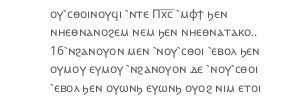ⲟⲩ⳿ⲥⲑⲟⲓⲛⲟⲩϥⲓ ⳿ⲛⲧⲉ Ⲡⲭ̅ⲥ̅ ⳿ⲙⲫϯ ϧⲉⲛ ⲛⲏⲉⲑⲛⲁⲛⲟϩⲉⲙ ⲛⲉⲙ ϧⲉⲛ ⲛⲏⲉⲑⲛⲁⲧⲁⲕⲟ..
16⳿ⲛϩⲁⲛⲟⲩⲟⲛ ⲙⲉⲛ ⳿ⲛⲟⲩ⳿ⲥⲑⲟⲓ ⳿ⲉⲃⲟⲗ ϧⲉⲛ ⲟⲩⲙⲟⲩ ⲉⲩⲙⲟⲩ ⳿ⲛϩⲁⲛⲟⲩⲟⲛ ⲇⲉ ⳿ⲛⲟⲩ⳿ⲥⲑⲟⲓ ⳿ⲉⲃⲟⲗ ϧⲉⲛ ⲟⲩⲱⲛϧ ⲉⲩⲱⲛϧ ⲟⲩⲟϩ ⲛⲓⲙ ⲉⲧⲟⲓ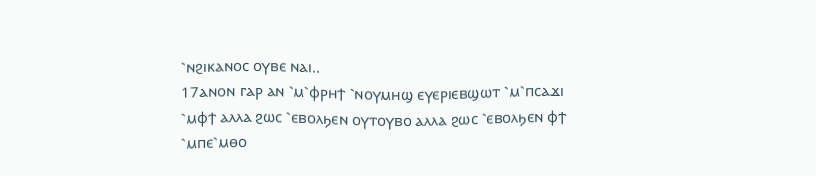⳿ⲛϩⲓⲕⲁⲛⲟⲥ ⲟⲩⲃⲉ ⲛⲁⲓ..
17ⲁⲛⲟⲛ ⲅⲁⲣ ⲁⲛ ⳿ⲙ⳿ⲫⲣⲏϯ ⳿ⲛⲟⲩⲙⲏϣ ⲉⲩⲉⲣⲓⲉⲃϣⲱⲧ ⳿ⲙ⳿ⲡⲥⲁϫⲓ ⳿ⲙⲫϯ ⲁⲗⲗⲁ ϩⲱⲥ ⳿ⲉⲃⲟⲗϧⲉⲛ ⲟⲩⲧⲟⲩⲃⲟ ⲁⲗⲗⲁ ϩⲱⲥ ⳿ⲉⲃⲟⲗϧⲉⲛ ⲫϯ ⳿ⲙⲡⲉ⳿ⲙⲑⲟ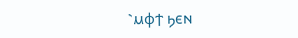⳿ⲙⲫϯ ϧⲉⲛ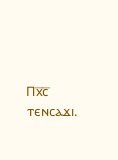Ⲡⲭ̅ⲥ̅ ⲧⲉⲛⲥⲁϫⲓ.